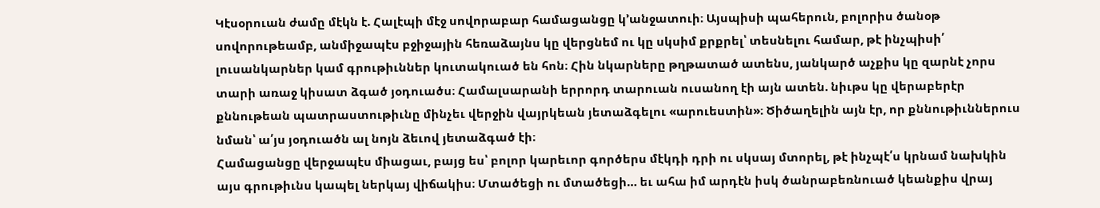Կէսօրուան ժամը մէկն է. Հալէպի մէջ սովորաբար համացանցը կ’անջատուի։ Այսպիսի պահերուն, բոլորիս ծանօթ սովորութեամբ, անմիջապէս բջիջային հեռաձայնս կը վերցնեմ ու կը սկսիմ քրքրել՝ տեսնելու համար, թէ ինչպիսի՛ լուսանկարներ կամ գրութիւններ կուտակուած են հոն։ Հին նկարները թղթատած ատենս, յանկարծ աչքիս կը զարնէ չորս տարի առաջ կիսատ ձգած յօդուածս։ Համալսարանի երրորդ տարուան ուսանող էի այն ատեն. նիւթս կը վերաբերէր քննութեան պատրաստութիւնը մինչեւ վերջին վայրկեան յետաձգելու «արուեստին»։ Ծիծաղելին այն էր, որ քննութիւններուս նման՝ ա՛յս յօդուածն ալ նոյն ձեւով յետաձգած էի։
Համացանցը վերջապէս միացաւ, բայց ես՝ բոլոր կարեւոր գործերս մէկդի դրի ու սկսայ մտորել, թէ ինչպէ՛ս կրնամ նախկին այս գրութիւնս կապել ներկայ վիճակիս։ Մտածեցի ու մտածեցի… եւ ահա իմ արդէն իսկ ծանրաբեռնուած կեանքիս վրայ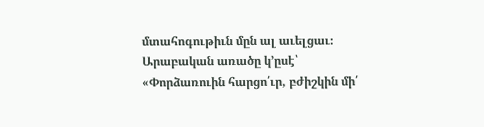մտահոգութիւն մըն ալ աւելցաւ։
Արաբական առածը կ’ըսէ՝ «Փորձառուին հարցո՛ւր, բժիշկին մի՛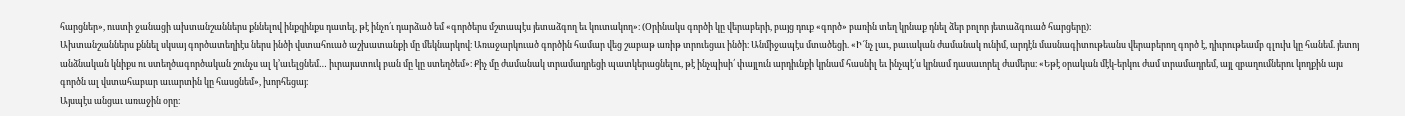հարցներ», ուստի ջանացի ախտանշաններս քննելով ինքզինքս դատել, թէ ինչո՛ւ դարձած եմ «գործերս մշտապէս յետաձգող եւ կուտակող»։ (Օրինակս գործի կը վերաբերի, բայց դուք «գործ» բառին տեղ կրնաք դնել ձեր բոլոր յետաձգուած հարցերը)։
Ախտանշաններս քննել սկսայ գործատեղիէս ներս ինծի վստահուած աշխատանքի մը մեկնարկով։ Առաջարկուած գործին համար վեց շաբաթ առիթ տրուեցաւ ինծի։ Անմիջապէս մտածեցի. «Ի՜նչ լաւ, բաւական ժամանակ ունիմ, արդէն մասնագիտութեանս վերաբերող գործ է, դիւրութեամբ գլուխ կը հանեմ. յետոյ անձնական կնիքս ու ստեղծագործական շունչս ալ կ’աւելցնեմ… իւրայատուկ բան մը կը ստեղծեմ»։ Քիչ մը ժամանակ տրամադրեցի պատկերացնելու, թէ ինչպիսի՛ փայլուն արդիւնքի կրնամ հասնիլ եւ ինչպէ՛ս կրնամ դասաւորել ժամերս։ «Եթէ օրական մէկ-երկու ժամ տրամադրեմ, այլ զբաղումներու կողքին այս գործն ալ վստահաբար աւարտին կը հասցնեմ», խորհեցայ։
Այսպէս անցաւ առաջին օրը։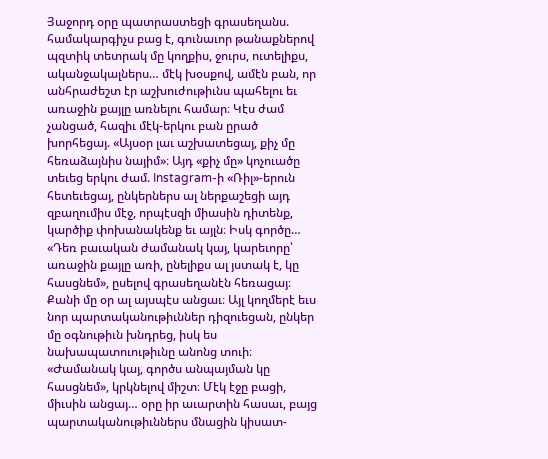Յաջորդ օրը պատրաստեցի գրասեղանս. համակարգիչս բաց է, գունաւոր թանաքներով պզտիկ տետրակ մը կողքիս, ջուրս, ուտելիքս, ականջակալներս… մէկ խօսքով, ամէն բան, որ անհրաժեշտ էր աշխուժութիւնս պահելու եւ առաջին քայլը առնելու համար։ Կէս ժամ չանցած, հազիւ մէկ-երկու բան ըրած խորհեցայ. «Այսօր լաւ աշխատեցայ, քիչ մը հեռաձայնիս նայիմ»։ Այդ «քիչ մը» կոչուածը տեւեց երկու ժամ. Instagram-ի «Ռիլ»-երուն հետեւեցայ, ընկերներս ալ ներքաշեցի այդ զբաղումիս մէջ, որպէսզի միասին դիտենք, կարծիք փոխանակենք եւ այլն։ Իսկ գործը… «Դեռ բաւական ժամանակ կայ, կարեւորը՝ առաջին քայլը առի, ընելիքս ալ յստակ է, կը հասցնեմ», ըսելով գրասեղանէն հեռացայ։
Քանի մը օր ալ այսպէս անցաւ։ Այլ կողմերէ եւս նոր պարտականութիւններ դիզուեցան, ընկեր մը օգնութիւն խնդրեց, իսկ ես նախապատուութիւնը անոնց տուի։ «Ժամանակ կայ, գործս անպայման կը հասցնեմ», կրկնելով միշտ։ Մէկ էջը բացի, միւսին անցայ… օրը իր աւարտին հասաւ, բայց պարտականութիւններս մնացին կիսատ-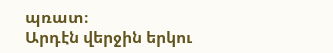պռատ։
Արդէն վերջին երկու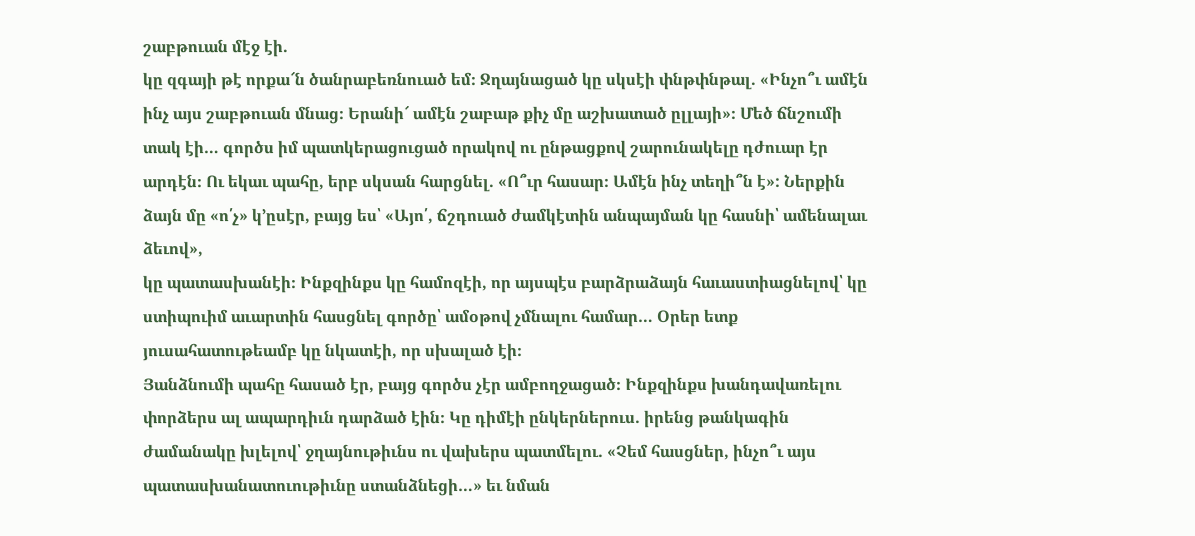շաբթուան մէջ էի.
կը զգայի թէ որքա՜ն ծանրաբեռնուած եմ։ Ջղայնացած կը սկսէի փնթփնթալ. «Ինչո՞ւ ամէն ինչ այս շաբթուան մնաց։ Երանի՜ ամէն շաբաթ քիչ մը աշխատած ըլլայի»։ Մեծ ճնշումի տակ էի… գործս իմ պատկերացուցած որակով ու ընթացքով շարունակելը դժուար էր արդէն։ Ու եկաւ պահը, երբ սկսան հարցնել. «Ո՞ւր հասար։ Ամէն ինչ տեղի՞ն է»: Ներքին ձայն մը «ո՛չ» կ’ըսէր, բայց ես՝ «Այո՛, ճշդուած ժամկէտին անպայման կը հասնի՝ ամենալաւ ձեւով»,
կը պատասխանէի։ Ինքզինքս կը համոզէի, որ այսպէս բարձրաձայն հաւաստիացնելով՝ կը ստիպուիմ աւարտին հասցնել գործը՝ ամօթով չմնալու համար… Օրեր ետք յուսահատութեամբ կը նկատէի, որ սխալած էի։
Յանձնումի պահը հասած էր, բայց գործս չէր ամբողջացած։ Ինքզինքս խանդավառելու փորձերս ալ ապարդիւն դարձած էին։ Կը դիմէի ընկերներուս. իրենց թանկագին ժամանակը խլելով՝ ջղայնութիւնս ու վախերս պատմելու. «Չեմ հասցներ, ինչո՞ւ այս պատասխանատուութիւնը ստանձնեցի…» եւ նման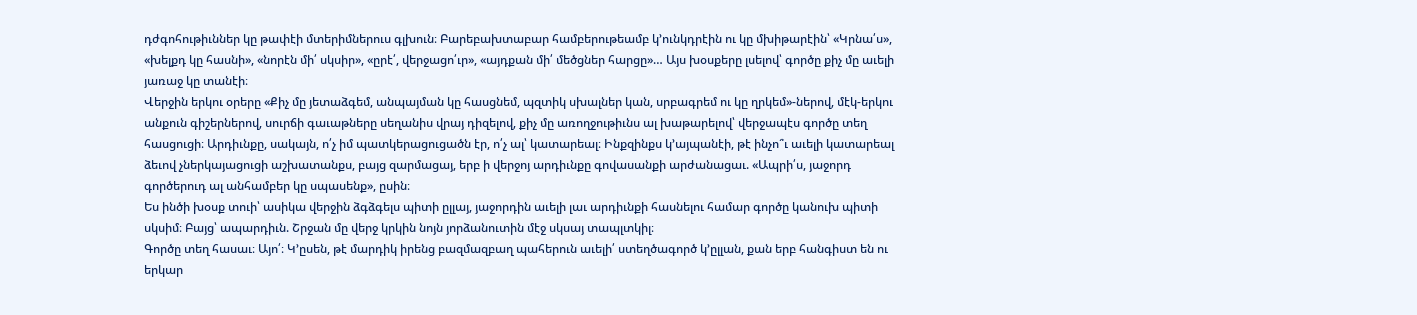դժգոհութիւններ կը թափէի մտերիմներուս գլխուն։ Բարեբախտաբար համբերութեամբ կ’ունկդրէին ու կը մխիթարէին՝ «Կրնա՛ս», «խելքդ կը հասնի», «նորէն մի՛ սկսիր», «ըրէ՛, վերջացո՛ւր», «այդքան մի՛ մեծցներ հարցը»… Այս խօսքերը լսելով՝ գործը քիչ մը աւելի յառաջ կը տանէի։
Վերջին երկու օրերը «Քիչ մը յետաձգեմ, անպայման կը հասցնեմ, պզտիկ սխալներ կան, սրբագրեմ ու կը ղրկեմ»-ներով, մէկ-երկու անքուն գիշերներով, սուրճի գաւաթները սեղանիս վրայ դիզելով, քիչ մը առողջութիւնս ալ խաթարելով՝ վերջապէս գործը տեղ հասցուցի։ Արդիւնքը, սակայն, ո՛չ իմ պատկերացուցածն էր, ո՛չ ալ՝ կատարեալ։ Ինքզինքս կ’այպանէի, թէ ինչո՞ւ աւելի կատարեալ ձեւով չներկայացուցի աշխատանքս, բայց զարմացայ, երբ ի վերջոյ արդիւնքը գովասանքի արժանացաւ. «Ապրի՛ս, յաջորդ գործերուդ ալ անհամբեր կը սպասենք», ըսին։
Ես ինծի խօսք տուի՝ ասիկա վերջին ձգձգելս պիտի ըլլայ, յաջորդին աւելի լաւ արդիւնքի հասնելու համար գործը կանուխ պիտի սկսիմ։ Բայց՝ ապարդիւն. Շրջան մը վերջ կրկին նոյն յորձանուտին մէջ սկսայ տապլտկիլ։
Գործը տեղ հասաւ։ Այո՛։ Կ’ըսեն, թէ մարդիկ իրենց բազմազբաղ պահերուն աւելի՛ ստեղծագործ կ’ըլլան, քան երբ հանգիստ են ու երկար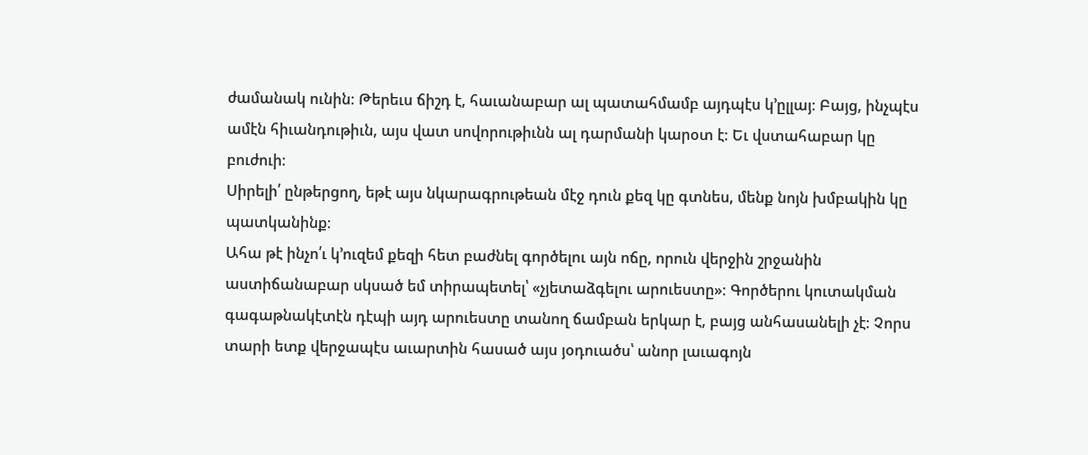ժամանակ ունին։ Թերեւս ճիշդ է, հաւանաբար ալ պատահմամբ այդպէս կ’ըլլայ։ Բայց, ինչպէս ամէն հիւանդութիւն, այս վատ սովորութիւնն ալ դարմանի կարօտ է։ Եւ վստահաբար կը բուժուի։
Սիրելի՛ ընթերցող, եթէ այս նկարագրութեան մէջ դուն քեզ կը գտնես, մենք նոյն խմբակին կը պատկանինք։
Ահա թէ ինչո՛ւ կ’ուզեմ քեզի հետ բաժնել գործելու այն ոճը, որուն վերջին շրջանին աստիճանաբար սկսած եմ տիրապետել՝ «չյետաձգելու արուեստը»։ Գործերու կուտակման գագաթնակէտէն դէպի այդ արուեստը տանող ճամբան երկար է, բայց անհասանելի չէ։ Չորս տարի ետք վերջապէս աւարտին հասած այս յօդուածս՝ անոր լաւագոյն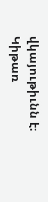վկայութիւնն է։
Կիթառ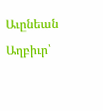Աւընեան
Աղբիւր՝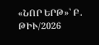«ՆՈՐ ԵՐԹ»՝ Բ. ԹԻՒ/2026